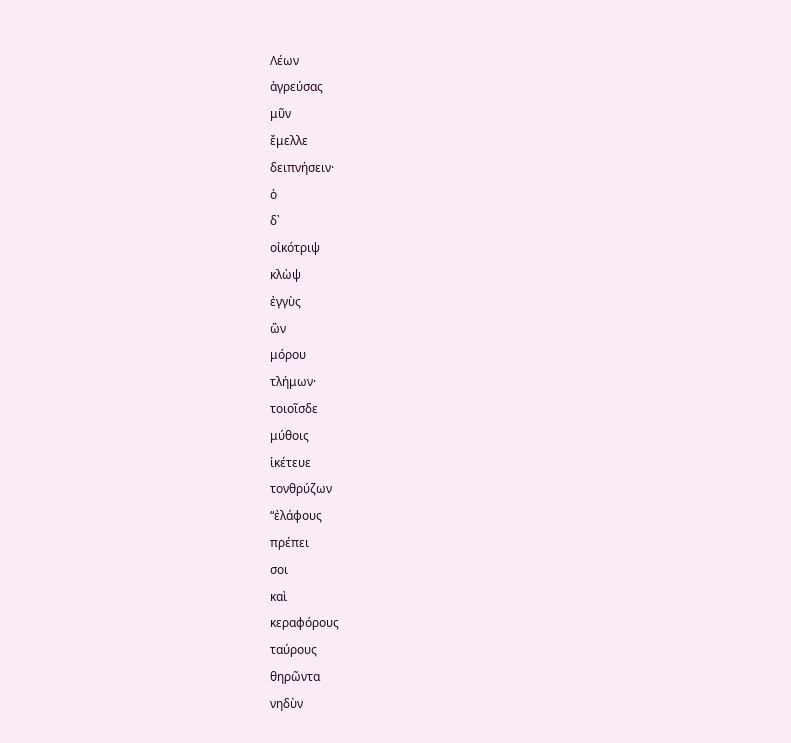Λέων
ἀγρεύσας
μῦν
ἔμελλε
δειπνήσειν·
ὁ
δ᾽
οἰκότριψ
κλὼψ
ἐγγὺς
ὢν
μόρου
τλήμων·
τοιοῖσδε
μύθοις
ἱκέτευε
τονθρύζων
“ἐλάφους
πρέπει
σοι
καὶ
κεραφόρους
ταύρους
θηρῶντα
νηδὺν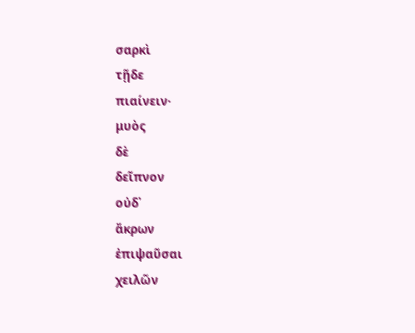σαρκὶ
τῇδε
πιαίνειν·
μυὸς
δὲ
δεῖπνον
οὐδ᾽
ἄκρων
ἐπιψαῦσαι
χειλῶν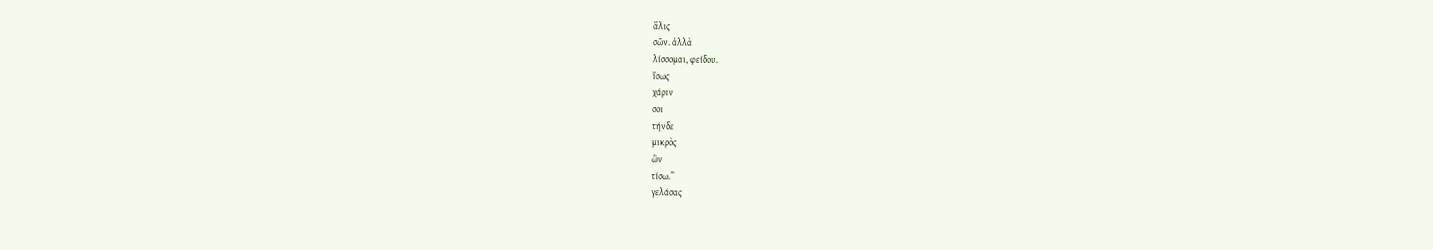ἅλις
σῶν. ἀλλὰ
λίσσομαι, φείδου.
ἴσως
χάριν
σοι
τήνδε
μικρὸς
ὢν
τίσω.”
γελάσας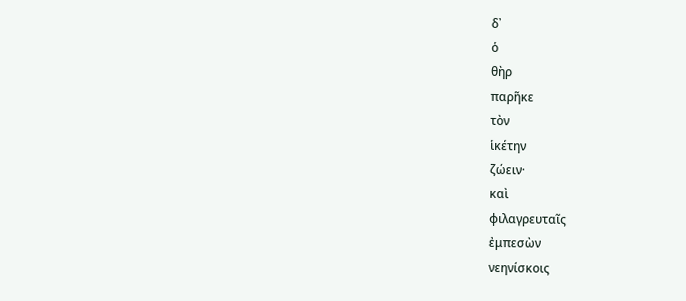δ᾽
ὁ
θὴρ
παρῆκε
τὸν
ἱκέτην
ζώειν·
καὶ
φιλαγρευταῖς
ἐμπεσὼν
νεηνίσκοις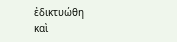ἐδικτυώθη
καὶ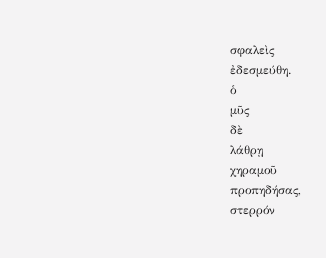σφαλεὶς
ἐδεσμεύθη.
ὁ
μῦς
δὲ
λάθρῃ
χηραμοῦ
προπηδήσας,
στερρόν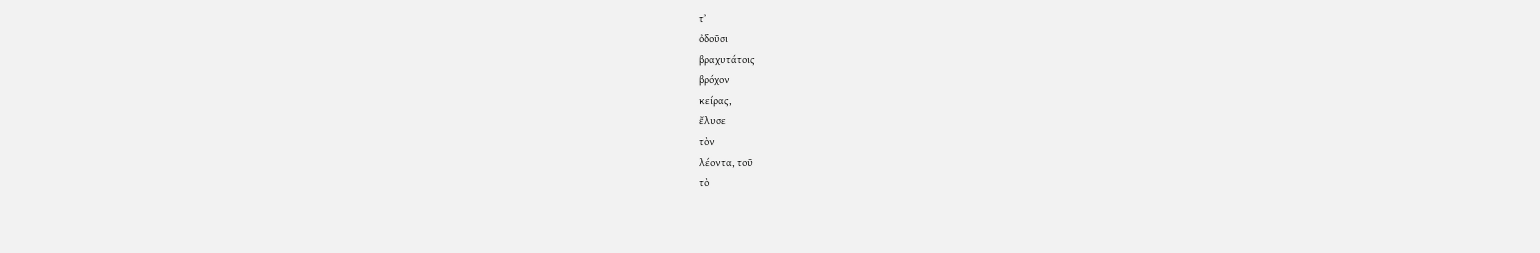τ᾽
ὀδοῦσι
βραχυτάτοις
βρόχον
κείρας,
ἔλυσε
τὸν
λέοντα, τοῦ
τὸ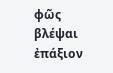φῶς
βλέψαι
ἐπάξιον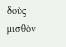δοὺς
μισθὸν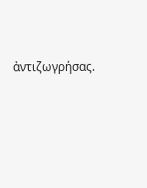ἀντιζωγρήσας.